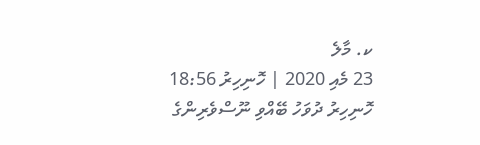ކ. މާލެ
23 މެއި 2020 | ހޮނިހިރު 18:56
ހޮނިހިރު ދުވަހު ބޭއްވި ނޫސްވެރިންގެ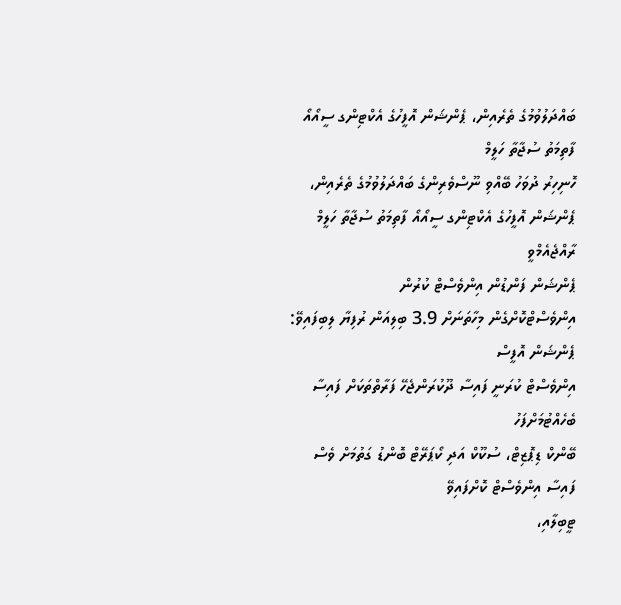ބައްދަލުވުމުގެ ތެރެއިން، ޕެންޝަން އޮފީހުގެ އެކްޓިންގ ސީއޯއޯ ފާތިމަތު ސުޖާތާ ހަލީމް
ހޮނިހިރު ދުވަހު ބޭއްވި ނޫސްވެރިންގެ ބައްދަލުވުމުގެ ތެރެއިން، ޕެންޝަން އޮފީހުގެ އެކްޓިންގ ސީއޯއޯ ފާތިމަތު ސުޖާތާ ހަލީމް
ރާއްޖެއެމްވީ
ޕެންޝަން ފަންޑުން އިންވެސްޓް ކުރުން
އިންވެސްޓްކޮށްގެން މިހާތަނަށް 3.9 ބިލިއަން ރުފިޔާ ލިބިފައިވޭ: ޕެންޝަން އޮފީސް
އިންވެސްޓް ކުރަނީ ފައިސާ ދޫކުރަންޖެހޭ ފަރާތްތަކަށް ފައިސާ ބެހެއްޓުމަށްފަހު
ބޭންކް ޑިޕޮޒިޓް، ސުކޫކް އަދި ކޯޕަރޭޓް ބޮންޑު ގަތުމަށް ވެސް ފައިސާ އިންވެސްޓް ކޮށްފައިވޭ
ޓީބިލާއި،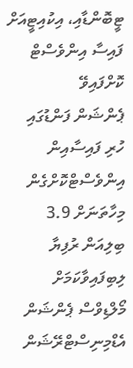ޓީބޮންޑާއި، އިކުއިޓީއަށް ފައިސާ އިންވެސްޓް ކޮށްފައިވޭ
ޕެންޝަން ފަންޑުގައި ހުރި ފައިސާއިން އިންވެސްޓްކޮށްގެން މިހާތަނަށް 3.9 ބިލިއަން ރުފިޔާ ލިބިފައިވާކަމަށް މޯލްޑިވްސް ޕެންޝަން އެޑްމިނިސްޓްރޭޝަން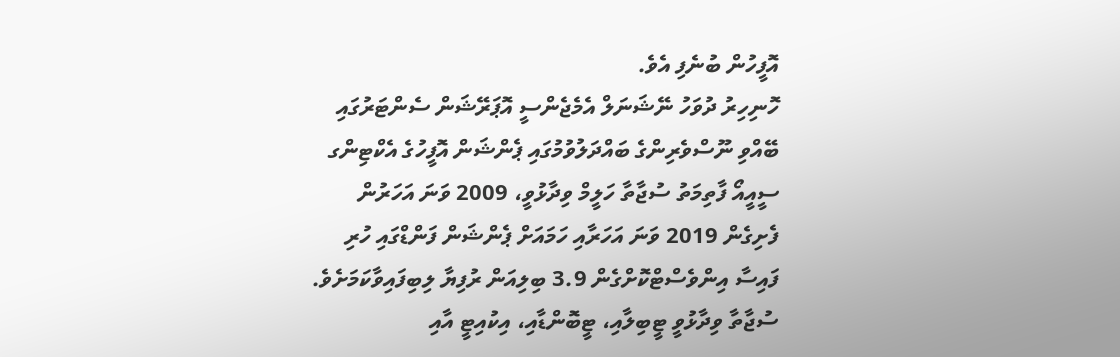އޮފީހުން ބުނެފި އެވެ.
ހޮނިހިރު ދުވަހު ނޭޝަނަލް އެމެޖެންސީ އޮޕަރޭޝަން ސެންޓަރުގައި ބޭއްވި ނޫސްވެރިންގެ ބައްދަލުވުމުގައި ޕެންޝަން އޮފީހުގެ އެކްޓިންގ ސީއީއޯ ފާތިމަތު ސުޖާތާ ހަލީމް ވިދާޅުވީ، 2009 ވަނަ އަހަރުން ފެށިގެން 2019 ވަނަ އަހަރާއި ހަމައަށް ޕެންޝަން ފަންޑްގައި ހުރި ފައިސާ އިންވެސްޓްކޮށްގެން 3.9 ބިލިއަން ރުފިޔާ ލިބިފައިވާކަމަށެވެ. ސުޖާތާ ވިދާޅުވީ ޓީބިލާއި، ޓީބޮންޑާއި، އިކުއިޓީ އާއި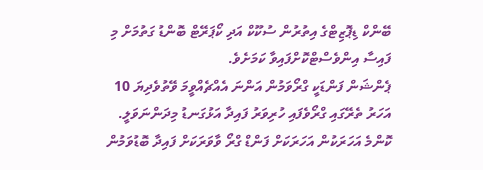ބޭންކް ޑިޕޮޒިޓްގެ އިތުރުން ސުކޫކް އަދި ކޯޕަރޭޓް ބޮންޑު ގަތުމަށް މި ފައިސާ އިންވެސްޓްކޮށްފައިވާ ކަމަށެވެ.
ޕެންޝަން ފަންޑަކީ ގްރޯވަމުން އަންނަ އެއްޗެއްވީމަ ވޭތުވެދިޔަ 10 އަހަރު ތެރޭގައި ގްރޯވެފައި ހުރިވަރު ފައިދާ އަޅުގަނޑު މިދަންނަވަލީ. ކޮންމެ އަހަރަކުން އަހަރަކަށް ފަންޑް ގްރޯ ވާވަރަކަށް ފައިދާ ބޮޑުވަމުން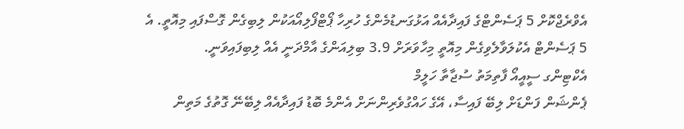އެވްރެޖްކޮށް 5 ޕަސެންޓްގެ ފައިދާއެއް އަޅުގަނޑުމެންގެ ހުރިހާ ޕޯޓްފޯލިއޯއަކުން ލިބިގެން ގޮސްފައި މިއޮތީ. އެ 5 ޕަސެންޓް އެކުލަވާލެވިގެން މިއޮތީ މިހާވަރަށް 3.9 ބިލިއަންގެ އާމްދަނީ އެއް ލިބިފައިވަނީ.
އެކްޓިންގ ސީއީއޯ ފާތިމަތު ސުޖާތާ ހަލީމް
ޕެންޝަން ފަންޑަށް ލިބޭ ފައިސާ، އޭގެ ހައްގުވެރިންނަށް އެންމެ ބޮޑު ފައިދާއެއް ލިބޭނޭ ގޮތުގެ މަތިން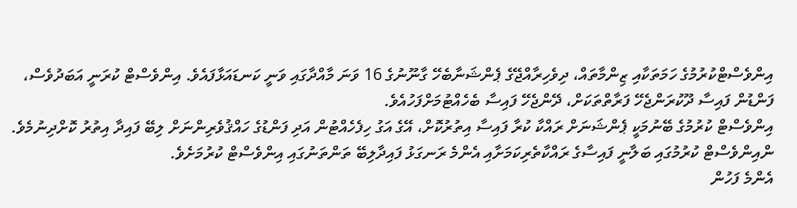އިންވެސްޓްކުރުމުގެ ހަމަތަކާއި ޒިންމާތައް، ދިވެހިރާއްޖޭގެ ޕެންޝަނާބެހޭ ގާނޫނުގެ 16 ވަނަ މާއްދާގައި ވަނީ ކަނޑައަޅާފައެވެ. އިންވެސްޓް ކުރަނީ އަބަދުވެސް، ފަންޑުން ފައިސާ ދޫކުރަންޖެހޭ ފަރާތްތަކަށް، ދޭންޖެހޭ ފައިސާ ބެހެއްޓުމަށްފަހުއެވެ.
އިންވެސްޓް ކުރުމުގެ ބޭނުމަކީ ޕެންޝަނަށް ރައްކާ ކުރާ ފައިސާ އިތުރުކޮށް، އޭގެ އަގު ހިފެހެއްޓުން އަދި ފަންޑުގެ ހައްޤުވެރިންނަށް ލިބޭ ފައިދާ އިތުރު ކޮށްދިނުމެވެ. ންއިންވެސްޓް ކުރުމުގައި ބަލާނީ ފައިސާގެ ރައްކާތެރިކަމަށާއި އެންމެ ރަނގަޅު ފައިދާލިބޭ ތަންތަނުގައި އިންވެސްޓް ކުރުމަށެވެ.
އެންމެ ފަހުން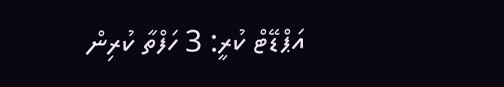އަޕްޑޭޓް ކުރީ: 3 ހަފްތާ ކުރިން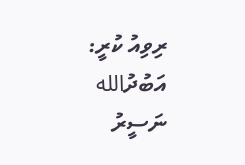ރިވިއު ކުރީ: އަބުދުالله ނަސީރު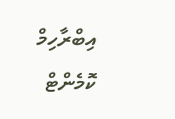އިބްރާހިމް
ކޮމެންޓް